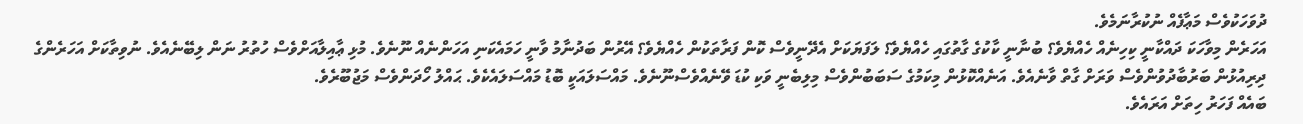ދުވަހަކުވެސް މަޢާފެއް ނުކުރާނަމެވެ.
އަހަރެން މިވާހަކަ ދައްކާނީ ކިހިނެއް ހެއްޔެވެ؟ ބުނާނީ ކާކުގެ ގާތުގައި ހެއްޔެވެ؟ ލަފަޔަކަށް އެދޭނީވެސް ކޮން ފަރާތަކުން ހެއްޔެވެ؟ އޭރުން ބަދުނާމު ވާނީ ހަމައެކަނި އަހަންނެއް ނޫނެވެ. މުޅި ޢާއިލާއަށްވެސް ހުތުރު ނަން ލިބޭނެއެވެ. ނުވިތާކަށް އަހަރެންގެ ދިރިއުޅުން ބަރުބާދުވުންވެސް ވަރަށް ގާތް ވާނެއެވެ. އަނެއްކޮޅުން މިކަމުގެ ސަބަބުންވެސް މިލިބެނީ ވަކި ކުޑަ ވޭނެއްވެސްނޫނެވެ. މައްސަލައަކީ ބޮޑު މައްސަލައެކެވެ. ޙައްލު ހޯދަންވެސް މަޖުބޫރެވެ.
ބައެއް ފަހަރު ހިތަށް އަރައެވެ.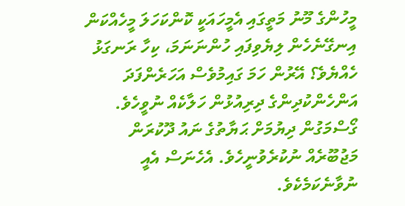މީހުންގެ މޫނު މަތީގައި އެމީހައަކީ ކޮންކަހަލަ މީހެއްކަން އިނގޭނެހެން ލިޔެވިފައި ހުންނަނަމަ، ކިހާ ރަނގަޅު ހެއްޔެވެ؟ އޭރުން ހަމަ ގައިމުވެސް އަހަރެންފަދަ އަންހެންކުދިންގެ ދިރިއުޅުން ހަލާކެއް ނުވީހެވެ. ގޯސްމަގުން ދިޔުމަށް ޙަޔާތުގެ ނައު ދޫކުރަން މަޖުބޫރެއް ނުކުރެވުނީހެވެ. އެހެނަސް އެއީ ނުވާނެކަމެކެވެ.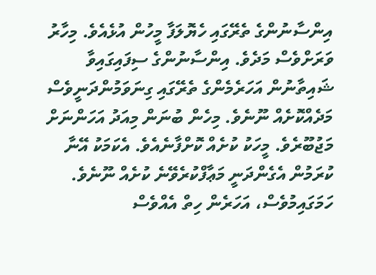އިންސާނުންގެ ތެރޭގައި ހެޔޮލަފާ މީހުން އުޅެއެވެ. މިހާރު ވަރަށްވެސް މަދެވެ. އިންސާނުންގެ ސިފައިގައިވާ ޝައިތާނުން އަހަރެމެންގެ ތެރޭގައި ގިނަވަމުންދަނީވެސް މަދެއްކޮށެއް ނޫނެވެ. މިހެން ބުނަން މިއަދު އަހަންނަށް މަޖުބޫރެވެ. މީހަކު ކުށެއް ކޮށްފާނެއެވެ. އެކަމަކު އޭނާ ކުރަމުން އެގެންދަނީ މަޢާފްކުރެވޭނެ ކުށެއް ނޫނެވެ. ހަމަގައިމުވެސް، އަހަރެން ހިތް އެއްވެސް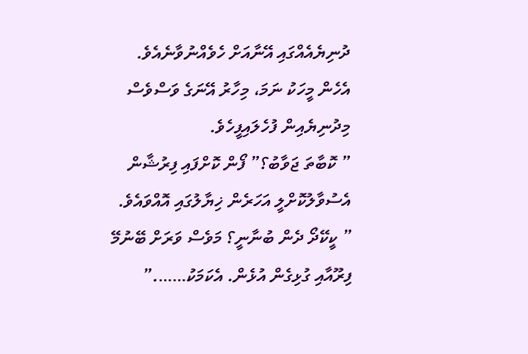ދުނިޔެއެއްގައި އޭނާއަށް ހެވެއްނުވާނެއެވެ. އެހެން މީހަކު ނަމަ، މިހާރު އޭނަގެ ވަސްވެސް މިދުނިޔެއިން ފުހެލައިފީހެވެ.
” ކޮބާތަ ޖަވާބު؟” ފޯން ކޮށްފައި ފިރުޝާން އެސުވާލުކޮށްލީ އަހަރެން ޚިޔާލުގައި އޮއްވައެވެ.
” ކީކޭދޯ ދެން ބުނާނީ؟ މަވެސް ވަރަށް ބޭނުމޭ ފިރޫއާއި ގުޅިގެން އުޅެން. އެކަމަކު…….”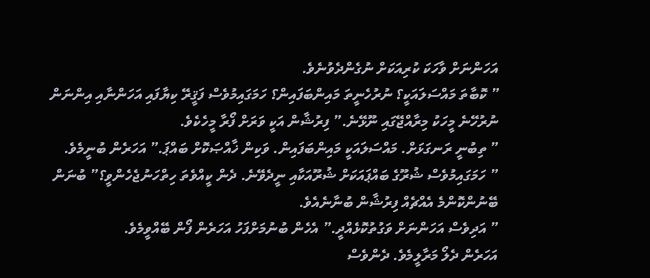އަހަންނަށް ވާހަކަ ކުރިއަކަށް ނުގެންދެވުނެވެ.
” ކޮބާތަ މައްސަލައަކީ؟ ނުރުހެނީތަ މައިންބަފައިން؟ ހަމަގައިމުވެސް ފަޤީރޭ ކިޔާފައި އަހަންނާއި އިންނަން ނުރުހޭނެ މީހަކު މިރާއްޖޭގައި ނޫޅޭނެ.” ފިރުޝާން އަކީ ވަރަށް ފޯރާ މީހެކެވެ.
” ތިބުނީ ރަނގަޅަށް. މައްސަލައަކީ މައިންބަފައިން. ވަކިން ޚާއްޞަކޮށް ބައްޕަ.” އަހަރެން ބުނީމެވެ.
” ހަމަގައިމުވެސް ޝުރޫގެ ބައްޕައަކަށް ޝުރޫއަކާއި ނީދެވޭނެ. ދެން ކީއްވެތަ ހިތްހަނުޖެހެންވީ؟” ބުނަން ބޭނުންކޮންމެ އެއްޗެއް ފިރުޝާން ބުނާނެއެވެ.
” އަދިވެސް އަހަންނަށް ވަގުތުކޮޅެއްދީ.” އެހެން ބުނުމަށްފަހު އަހަރެން ފޯން ބޭއްވީމެވެ.
އަހަރެން ދެލޯ މަރާލީމެވެ. ދެންވެސް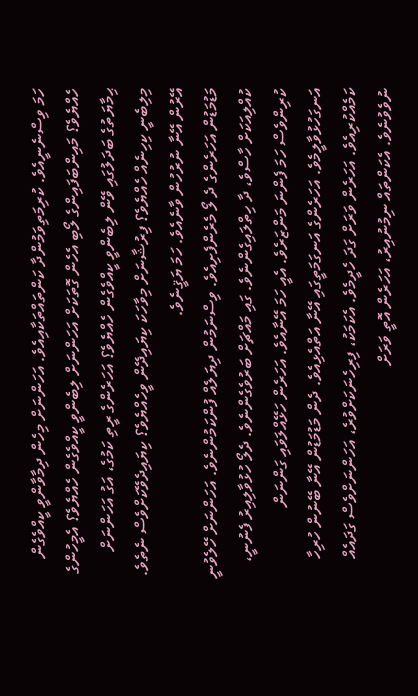ހަމަ ވިސްނެނީއެވެ. ކުރިމަތިވަމުންދާ ކަންތައްތަކާއިއެވެ. އަހަންނަށް މިހެން ދިމާވާންވީ ކީއްވެގެން ހެއްޔެވެ؟ މައިންބަފައިންގެ ލޯބި އެހެން ގޮތަކަށް އަހަންނަށް ލިބެންވީ ކީއްވެގެން ހެއްޔެވެ؟ އެމީހުންގެ ޙިމާޔަތުގެ ބަދަލުގައި ވޭން ލިބެންވީ ކީއްވެގެން ހެއްޔެވެ؟ އަހަރެންގެ ރީތި ކަމުގެ، އަގު އަހަންނަށް މިލިބެނީ ކިހިނެއް ހެއްޔެވެ؟ ފިރުޝާނަށް މިވާހަކަ ކިޔައިދޭން ވީހެއްޔެވެ؟ ކިޔައިދެވޭކަށްވެސް ނެތެވެ. އޭރުން އޭނާ ނުރުހުން ވާނެއެވެ. ހަމަ ޔަޤީނެވެ.
މަޑުމަޑުން އަހަރެންގެ ދެ ލޯ މެރެންފެށިއެވެ. ވިސްނަމުން ދިޔަލެއް ފުންކަމުންނެވެ. އަހަންނަށް ހޭލެވުނީ ކުއްލިއަކަށް ހާސްވެ، ދާ ހިތްލައިގެންނެވެ. ގައި މައްޗަށް ބަރުވެގެންނެވެ. ދެލޯ ހުޅުވާލިއިރު ފެނުނީ، ކުރިންވެސް ހަމަ ފެންނަ މަންޒަރެވެ. އެއީ ހަމަ އޭނާއެވެ. އަހަރެން ހަޅޭއްލަވައި ގަންނަން އަނގަހުޅުވާލީމެވެ. އަހަރެންގެ އަނގަމަތީގައި އޭނާ އަތްއެޅިއެވެ. ދެން މަޑުމަޑުން އޭނާ ބޭނުން ހުރިހާ ކަމެއްކުރިއެވެ. އަހަރެން ވަރަށް ގަދަ ހެދީމެވެ. އެކަމަކު، ފިރިހެނަކަށްވުރެ، އަހަންނަށްވެސް ގަދައެއް ނުވެވުނެވެ. އެކަންތައް ނިމުނުއިރު، އަހަރެން އޮތީ ވަރަށް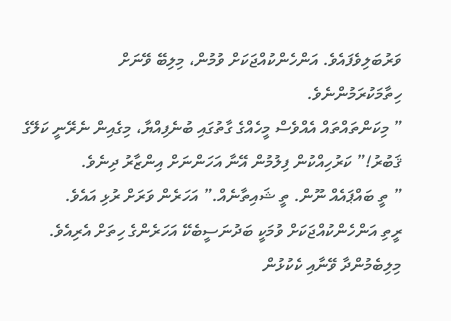ވަރުބަލިވެފައެވެ. އަންހެންކުއްޖަކަށް ވުމުން، މިލިބޭ ވޭނަށް ހިތާމަކުރަމުންނެވެ.
” މިކަންތައްތައް އެއްވެސް މީހެއްގެ ގާތުގައި ބުނެފިއްޔާ، މިގެއިން ނެރޭނީ ކަލޭގެ ޤަބުރު!” ކަރުހިއްކުން ފިލުމުން އޭނާ އަހަންނަށް އިންޒާރު ދިނެވެ.
” ތީ ބައްޕައެއް ނޫން. ތީ ޝައިތާނެއް.” އަހަރެން ވަރަށް ރުޅި އައެވެ.
ރީތި އަންހެންކުއްޖަކަށް ވުމަކީ ބަދުނަސީބެކޭ އަހަރެންގެ ހިތަށް އެރިއެވެ. މިލިބެމުންދާ ވޭނާއި ކެކުޅުން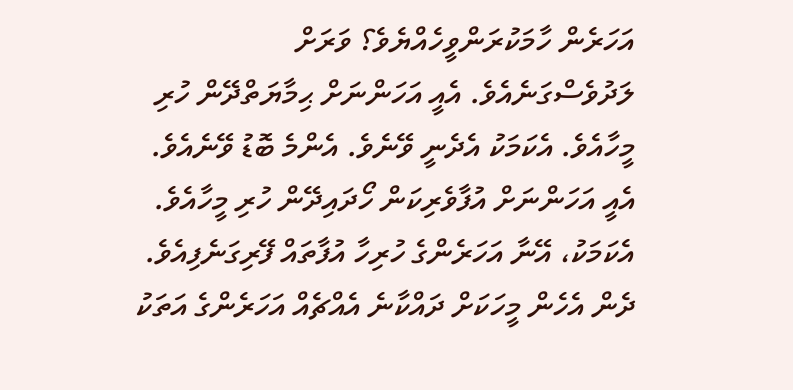އަހަރެން ހާމަކުރަންވީހެއްޔެވެ؟ ވަރަށް ލަދުވެސްގަނެއެވެ. އެއީ އަހަންނަށް ޙިމާޔަތްދޭން ހުރި މީހާއެވެ. އެކަމަކު އެދެނީ ވޭނެވެ. އެންމެ ބޮޑު ވޭނެއެވެ. އެއީ އަހަންނަށް އުފާވެރިކަން ހޯދައިދޭން ހުރި މީހާއެވެ. އެކަމަކު، އޭނާ އަހަރެންގެ ހުރިހާ އުފާތައް ފޭރިގަނެފިއެވެ. ދެން އެހެން މީހަކަށް ދައްކާނެ އެއްޗެއް އަހަރެންގެ އަތަކު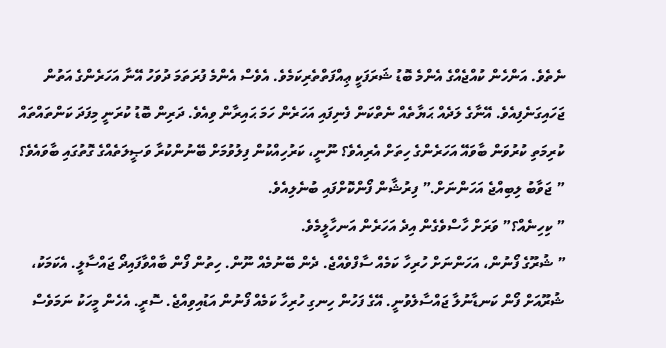ނެތެވެ. އަންހެން ކުއްޖެއްގެ އެންމެ ބޮޑު ޝަރަފަކީ ޢިއްފަތްތެރިކަމެވެ. އެވެސް އެންމެ ފުރަތަމަ ދުވަހު އޭނާ އަހަރެންގެ އަތުން ޖަހައިގަނެފިއެވެ. އޭނާގެ ލަދެއް ޙަޔާތެއް ނެތްކަން ފެނިފައި އަހަރެން ހަމަ ޙައިރާން ވިއެވެ. ދަރިން ބޮޑު ކުރަނީ މިފަދަ ކަންތައްތައް ކުރިމަތި ކުރުވަން ބާވައޭ އަހަރެންގެ ހިތަށް އެރިއެވެ؟ ނޫނީ، ކަރުހިއްކުން ފިލުވުމަށް ބޭނުންކުރާ ވަޞީލަތެއްގެ ގޮތުގައި ބާވައެވެ؟
” ޖަވާބު ލިބިއްޖެ އަހަންނަށް.” ފިރުޝާން ފޯންކޮށްފައި ބުނެލިއެވެ.
” ކިހިނެއް؟” ވަރަށް ހާސްވެގެން އިދެ އަހަރެން އަނހާލީމެވެ.
” ޝުރޫގެ ފޯނުން، އަހަންނަށް ހުރިހާ ކަމެއް ސާފްވެއްޖެ. ދެން ބޭނުމެއް ނޫން. ހިތުން ފޯން ބާއްވާފައިދޯ ޖައްސާލީ. އެކަމަކު، ޝުރޫއަށް ފޯން ކަނޑާނުލާ ޖައްސާލެވުނީ. އޭގެ ފަހުން ހިނގި ހުރިހާ ކަމެއް ފޯނުން އަޑުއިވިއްޖެ. ސޮރީ. އެހެން މީހަކު ނަމަވެސް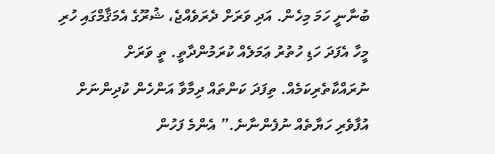ބުނާނީ ހަމަ މިހެން. އަދި ވަރަށް ދެރަވެއްޖެ، ޝުރޫގެ އެމަޤާމްގައި ހުރި މީހާ އެފަދަ ހަޑި ހުތުރު ޢަމަލެއް ކުރަމުންދާތީ. ތީ ވަރަށް ނުރައްކާތެރިކަމެއް. ތިފަދަ ކަންތައް ދިމާވާ އަންހެން ކުދިންނަށް އުފާވެރި ހަޔާތެއް ނުފެންނާނެ.” އެންމެ ފަހުން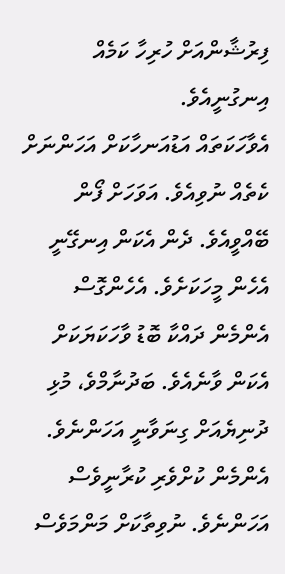ފިރުޝާންއަށް ހުރިހާ ކަމެއް އިނގުނީއެވެ.
އެވާހަކަތައް އަޑުއަނހާކަށް އަހަންނަށް ކެތެއް ނުވިއެވެ. އަވަހަށް ފޯން ބޭއްވީއެވެ. ދެން އެކަން އިނގޭނީ އެހެން މީހަކަށެވެ. އެހެންގޮސް އެންމެން ދައްކާ ބޮޑު ވާހަކަޔަކަށް އެކަން ވާނެއެވެ. ބަދުނާމްވެ، މުޅި ދުނިޔެއަށް ގިނަވާނީ އަހަންނެވެ. އެންމެން ކުށްވެރި ކުރާނީވެސް އަހަންނެވެ. ނުވިތާކަށް މަންމަވެސް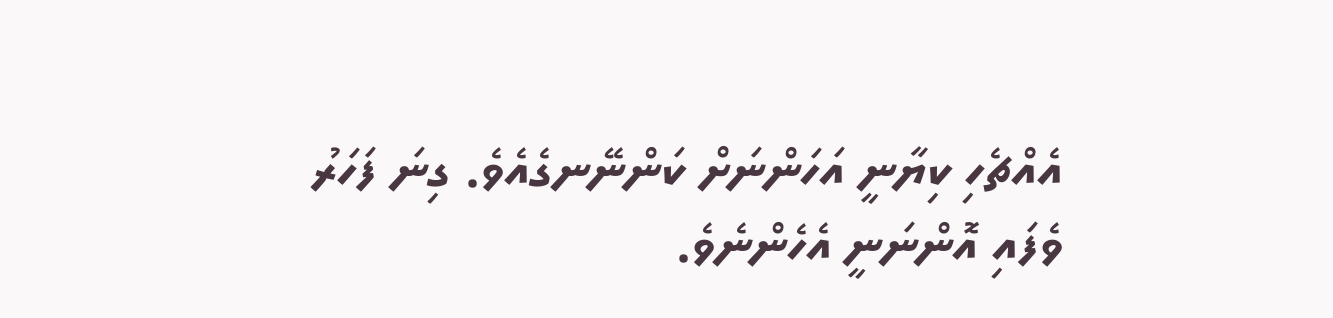އެއްޗެހި ކިޔާނީ އަހަންނަށް ކަންނޭނގެއެވެ. ގިނަ ފަހަރު ވެފައި އޮންނަނީ އެހެންނެވެ.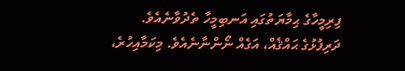ފިރިމީހާގެ ޙިމާޔަތުގައި އަނބިމީހާ ތެދުވާނެއެވެ. ދަރިފުޅުގެ ޙައްޤެއް، އަގެއް ނޯންނާނެއެވެ. މިކަމާއިހުރެ،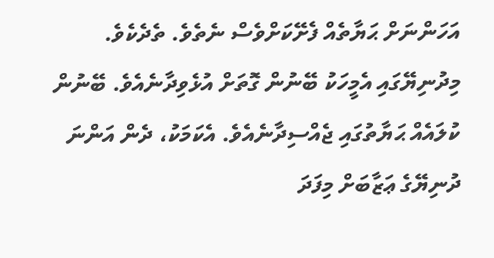އަހަންނަށް ޙަޔާތެއް ފެށޭކަށްވެސް ނެތެވެ. ތެދެކެވެ. މިދުނިޔޭގައި އެމީހަކު ބޭނުން ގޮތަށް އުޅެވިދާނެއެވެ. ބޭނުން ކުލައެއް ޙަޔާތުގައި ޖެއްސިދާނެއެވެ. އެކަމަކު، ދެން އަންނަ ދުނިޔޭގެ ޢަޒާބަށް މިފަދަ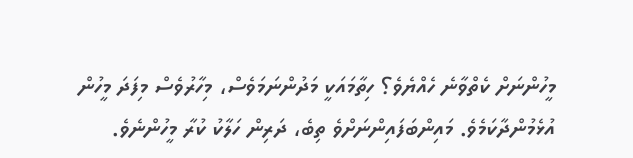މީހުންނަށް ކެތްވާނެ ހެއްޔެވެ؟ ހިތާމައަކީ މަދުންނަމަވެސް، މިހާރުވެސް މިފަދަ މީހުން އުޅެމުންދާކަމެވެ. މައިންބަފައިންނަށްވެ ތިބެ، ދަރިން ހަލާކު ކުރާ މީހުންނެވެ.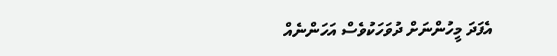އެފަދަ މީހުންނަށް ދުވަހަކުވެސް އަހަންނެއް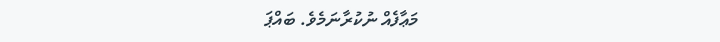މަޢާފެއް ނުކުރާނަމެވެ. ބައްޕަ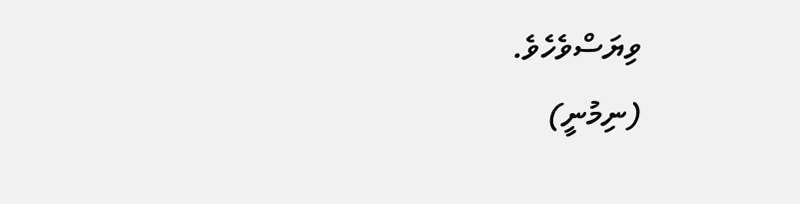ވިޔަސްވެހެވެ.
(ނިމުނީ)